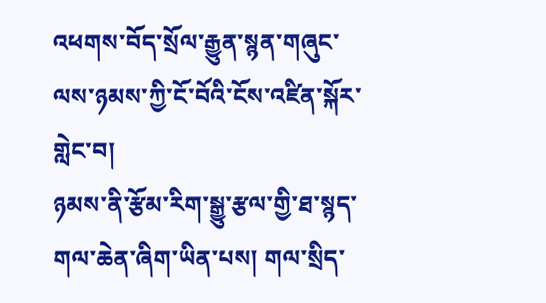འཕགས་བོད་སྲོལ་རྒྱུན་སྙན་གཞུང་ལས་ཉམས་ཀྱི་ངོ་བོའི་ངོས་འཛིན་སྐོར་གླེང་བ།
ཉམས་ནི་རྩོམ་རིག་སྒྱུ་རྩལ་གྱི་ཐ་སྙད་གལ་ཆེན་ཞིག་ཡིན་པས། གལ་སྲིད་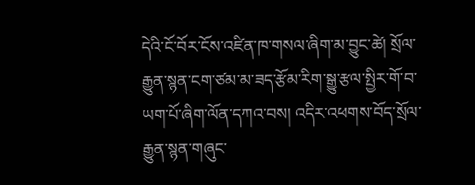དེའི་ངོ་བོར་ངོས་འཛིན་ཁ་གསལ་ཞིག་མ་བྱུང་ཚེ། སྲོལ་རྒྱུན་སྙན་ངག་ཙམ་མ་ཟད་རྩོམ་རིག་སྒྱུ་རྩལ་སྤྱིར་གོ་བ་ཡག་པོ་ཞིག་ལོན་དཀའ་བས། འདིར་འཕགས་བོད་སྲོལ་རྒྱུན་སྙན་གཞུང་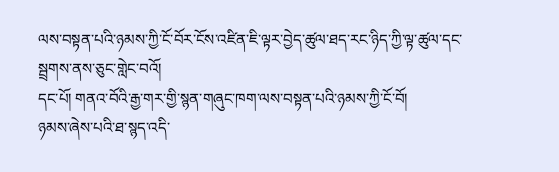ལས་བསྟན་པའི་ཉམས་ཀྱི་ངོ་བོར་ངོས་འཛིན་ཇི་ལྟར་བྱེད་ཚུལ་ཐད་རང་ཉིད་ཀྱི་ལྟ་ཚུལ་དང་སྦྲགས་ནས་ཅུང་གླེང་བའོ།
དང་པོ། གནའ་བོའི་རྒྱ་གར་གྱི་སྙན་གཞུང་ཁག་ལས་བསྟན་པའི་ཉམས་ཀྱི་ངོ་བོ།
ཉམས་ཞེས་པའི་ཐ་སྙད་འདི་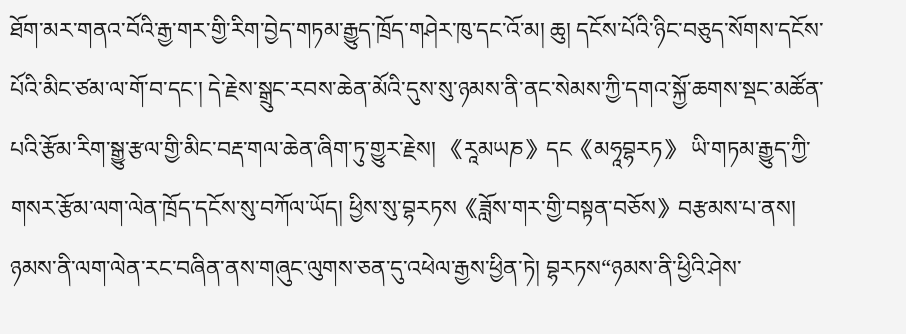ཐོག་མར་གནའ་བོའི་རྒྱ་གར་གྱི་རིག་བྱེད་གཏམ་རྒྱུད་ཁྲོད་གཤེར་ཁུ་དང་འོ་མ། ཆུ། དངོས་པོའི་ཉིང་བཅུད་སོགས་དངོས་པོའི་མིང་ཙམ་ལ་གོ་བ་དང་། དེ་རྗེས་སྒྲུང་རབས་ཆེན་མོའི་དུས་སུ་ཉམས་ནི་ནང་སེམས་ཀྱི་དགའ་སྐྱོ་ཆགས་སྡང་མཚོན་པའི་རྩོམ་རིག་སྒྱུ་རྩལ་གྱི་མིང་བརྡ་གལ་ཆེན་ཞིག་ཏུ་གྱུར་རྗེས། 《རཱམཡཎ》དང《མཧཱབྷརཏ》 ཡི་གཏམ་རྒྱུད་ཀྱི་གསར་རྩོམ་ལག་ལེན་ཁྲོད་དངོས་སུ་བཀོལ་ཡོད། ཕྱིས་སུ་བྷརཏས《ཟློས་གར་གྱི་བསྟན་བཅོས》བརྩམས་པ་ནས། ཉམས་ནི་ལག་ལེན་རང་བཞིན་ནས་གཞུང་ལུགས་ཅན་དུ་འཕེལ་རྒྱས་ཕྱིན་ཏེ། བྷརཏས“ཉམས་ནི་ཕྱིའི་ཤེས་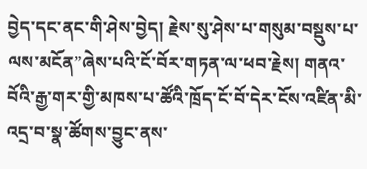བྱེད་དང་ནང་གི་ཤེས་བྱེད། རྗེས་སུ་ཤེས་པ་གསུམ་བསྡུས་པ་ལས་མངོན”ཞེས་པའི་ངོ་བོར་གཏན་ལ་ཕབ་རྗེས། གནའ་བོའི་རྒྱ་གར་གྱི་མཁས་པ་ཚོའི་ཁྲོད་ངོ་བོ་དེར་ངོས་འཛིན་མི་འདྲ་བ་སྣ་ཚོགས་བྱུང་ནས་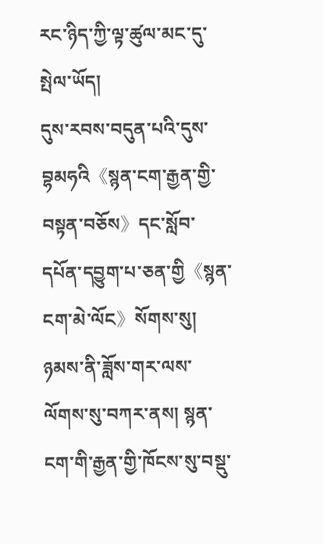རང་ཉིད་ཀྱི་ལྟ་ཚུལ་མང་དུ་སྤེལ་ཡོད།
དུས་རབས་བདུན་པའི་དུས་བྷམཧའི《སྙན་ངག་རྒྱན་གྱི་བསྟན་བཅོས》དང་སློབ་དཔོན་དབྱུག་པ་ཅན་གྱི《སྙན་ངག་མེ་ལོང》སོགས་སུ། ཉམས་ནི་ཟློས་གར་ལས་ལོགས་སུ་བཀར་ནས། སྙན་ངག་གི་རྒྱན་གྱི་ཁོངས་སུ་བསྡུ་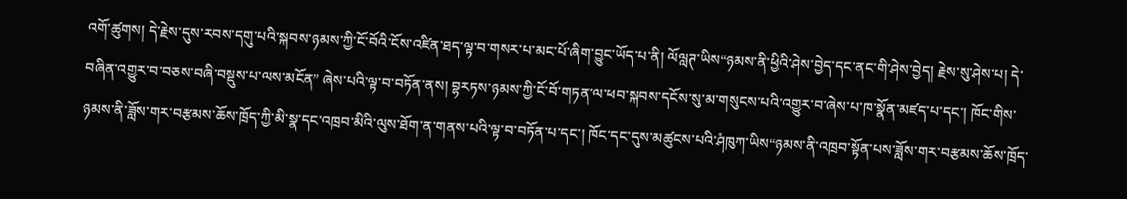འགོ་ཚུགས། དེ་རྗེས་དུས་རབས་དགུ་པའི་སྐབས་ཉམས་ཀྱི་ངོ་བོའི་ངོས་འཛིན་ཐད་ལྟ་བ་གསར་པ་མང་པོ་ཞིག་བྱུང་ཡོད་པ་ནི། ལོལླཊ་ཡིས“ཉམས་ནི་ཕྱིའི་ཤེས་བྱེད་དང་ནང་གི་ཤེས་བྱེད། རྗེས་སུ་ཤེས་པ། དེ་བཞིན་འགྱུར་བ་བཅས་བཞི་བསྡུས་པ་ལས་མངོན” ཞེས་པའི་ལྟ་བ་བཏོན་ནས། བྷརཏས་ཉམས་ཀྱི་ངོ་བོ་གཏན་ལ་ཕབ་སྐབས་དངོས་སུ་མ་གསུངས་པའི་འགྱུར་བ་ཞེས་པ་ཁ་སྣོན་མཛད་པ་དང་། ཁོང་གིས་ཉམས་ནི་ཟློས་གར་བརྩམས་ཆོས་ཁྲོད་ཀྱི་མི་སྣ་དང་འཁྲབ་མིའི་ལུས་ཐོག་ན་གནས་པའི་ལྟ་བ་བཏོན་པ་དང་། ཁོང་དང་དུས་མཚུངས་པའི་ཤཾཁུཀ་ཡིས“ཉམས་ནི་འཁྲབ་སྟོན་པས་ཟློས་གར་བརྩམས་ཆོས་ཁྲོད་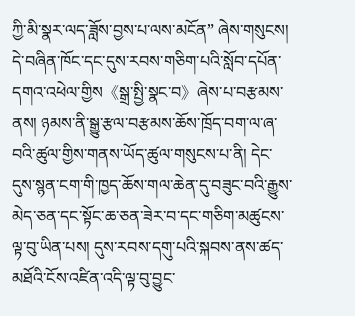ཀྱི་མི་སྣར་ལད་ཟློས་བྱས་པ་ལས་མངོན” ཞེས་གསུངས། དེ་བཞིན་ཁོང་དང་དུས་རབས་གཅིག་པའི་སློབ་དཔོན་དགའ་འཕེལ་གྱིས《སྒྲ་སྤྱི་སྣང་བ》ཞེས་པ་བརྩམས་ནས། ཉམས་ནི་སྒྱུ་རྩལ་བརྩམས་ཆོས་ཁྲོད་བག་ལ་ཞ་བའི་ཚུལ་གྱིས་གནས་ཡོད་ཚུལ་གསུངས་པ་ནི། དེང་དུས་སྙན་ངག་གི་ཁྱད་ཆོས་གལ་ཆེན་དུ་བཟུང་བའི་རྒྱུས་མེད་ཅན་དང་སྟོང་ཆ་ཅན་ཟེར་བ་དང་གཅིག་མཚུངས་ལྟ་བུ་ཡིན་པས། དུས་རབས་དགུ་པའི་སྐབས་ནས་ཚད་མཐོའི་ངོས་འཛིན་འདི་ལྟ་བུ་བྱུང་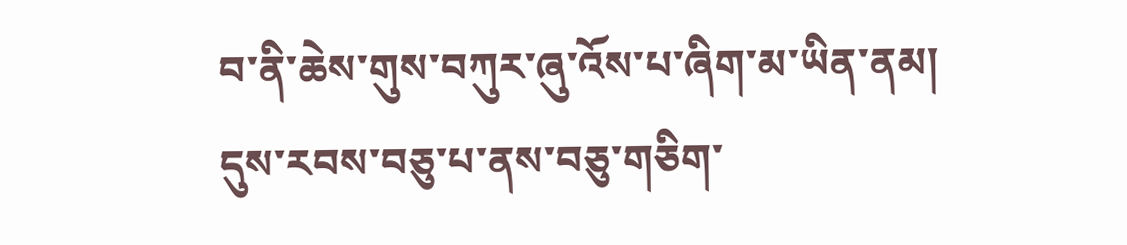བ་ནི་ཆེས་གུས་བཀུར་ཞུ་འོས་པ་ཞིག་མ་ཡིན་ནམ།
དུས་རབས་བཅུ་པ་ནས་བཅུ་གཅིག་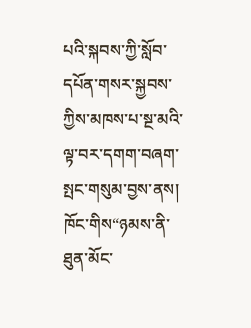པའི་སྐབས་ཀྱི་སློབ་དཔོན་གསར་སྐྱབས་ཀྱིས་མཁས་པ་སྔ་མའི་ལྟ་བར་དགག་བཞག་སྤང་གསུམ་བྱས་ནས། ཁོང་གིས“ཉམས་ནི་ཐུན་མོང་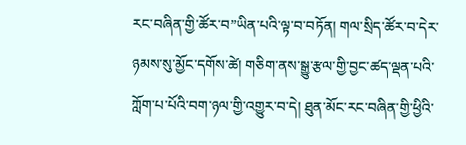རང་བཞིན་གྱི་ཚོར་བ”ཡིན་པའི་ལྟ་བ་བཏོན། གལ་སྲིད་ཚོར་བ་དེར་ཉམས་སུ་མྱོང་དགོས་ཚེ། གཅིག་ནས་སྒྱུ་རྩལ་གྱི་བྱང་ཚད་ལྡན་པའི་ཀློག་པ་པོའི་བག་ཉལ་གྱི་འགྱུར་བ་དེ། ཐུན་མོང་རང་བཞིན་གྱི་ཕྱིའི་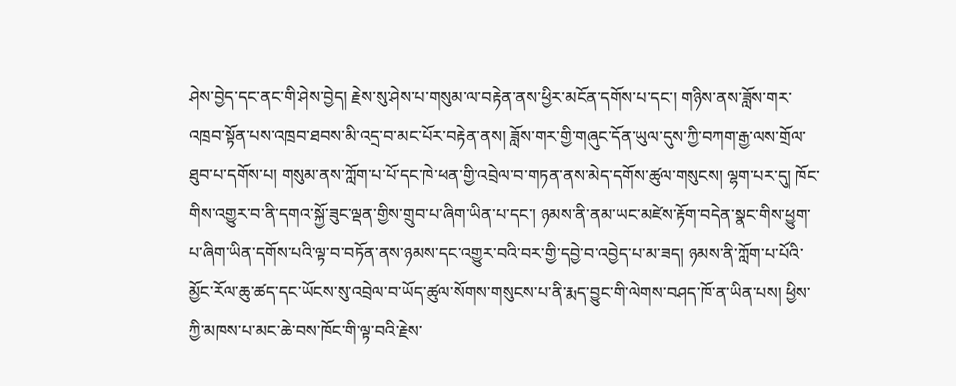ཤེས་བྱེད་དང་ནང་གི་ཤེས་བྱེད། རྗེས་སུ་ཤེས་པ་གསུམ་ལ་བརྟེན་ནས་ཕྱིར་མངོན་དགོས་པ་དང་། གཉིས་ནས་ཟློས་གར་འཁྲབ་སྟོན་པས་འཁྲབ་ཐབས་མི་འདྲ་བ་མང་པོར་བརྟེན་ནས། ཟློས་གར་གྱི་གཞུང་དོན་ཡུལ་དུས་ཀྱི་བཀག་རྒྱ་ལས་གྲོལ་ཐུབ་པ་དགོས་པ། གསུམ་ནས་ཀློག་པ་པོ་དང་ཁེ་ཕན་གྱི་འབྲེལ་བ་གཏན་ནས་མེད་དགོས་ཚུལ་གསུངས། ལྷག་པར་དུ། ཁོང་གིས་འགྱུར་བ་ནི་དགའ་སྐྱོ་ཟུང་ལྡན་གྱིས་གྲུབ་པ་ཞིག་ཡིན་པ་དང་། ཉམས་ནི་ནམ་ཡང་མཛེས་རྟོག་བདེན་སྣང་གིས་ཕྱུག་པ་ཞིག་ཡིན་དགོས་པའི་ལྟ་བ་བཏོན་ནས་ཉམས་དང་འགྱུར་བའི་བར་གྱི་དབྱེ་བ་འབྱེད་པ་མ་ཟད། ཉམས་ནི་ཀློག་པ་པོའི་མྱོང་རོལ་ཆུ་ཚད་དང་ཡོངས་སུ་འབྲེལ་བ་ཡོད་ཚུལ་སོགས་གསུངས་པ་ནི་རྨད་བྱུང་གི་ལེགས་བཤད་ཁོ་ན་ཡིན་པས། ཕྱིས་ཀྱི་མཁས་པ་མང་ཆེ་བས་ཁོང་གི་ལྟ་བའི་རྗེས་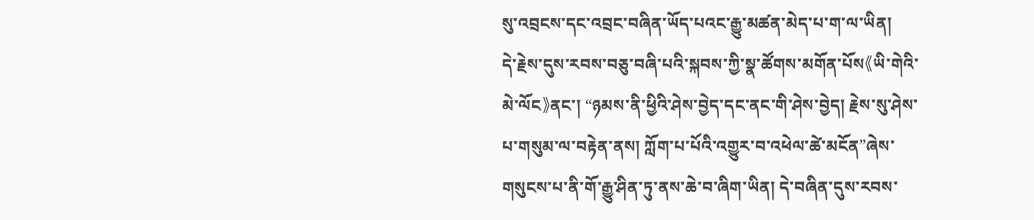སུ་འབྲངས་དང་འབྲང་བཞིན་ཡོད་པའང་རྒྱུ་མཚན་མེད་པ་ག་ལ་ཡིན།
དེ་རྗེས་དུས་རབས་བཅུ་བཞི་པའི་སྐབས་ཀྱི་སྣ་ཚོགས་མགོན་པོས《ཡི་གེའི་མེ་ལོང》ནང་། “ཉམས་ནི་ཕྱིའི་ཤེས་བྱེད་དང་ནང་གི་ཤེས་བྱེད། རྗེས་སུ་ཤེས་པ་གསུམ་ལ་བརྟེན་ནས། ཀློག་པ་པོའི་འགྱུར་བ་འཕེལ་ཚེ་མངོན”ཞེས་གསུངས་པ་ནི་གོ་རྒྱུ་ཤིན་ཏུ་ནས་ཆེ་བ་ཞིག་ཡིན། དེ་བཞིན་དུས་རབས་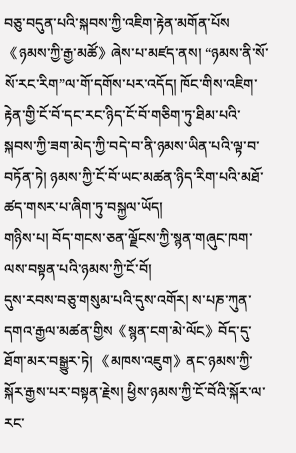བཅུ་བདུན་པའི་སྐབས་ཀྱི་འཇིག་རྟེན་མགོན་པོས《ཉམས་ཀྱི་རྒྱ་མཚོ》ཞེས་པ་མཛད་ནས། “ཉམས་ནི་སོ་སོ་རང་རིག”ལ་གོ་དགོས་པར་འདོད། ཁོང་གིས་འཇིག་རྟེན་གྱི་ངོ་བོ་དང་རང་ཉིད་ངོ་བོ་གཅིག་ཏུ་ཐིམ་པའི་སྐབས་ཀྱི་ཟག་མེད་ཀྱི་བདེ་བ་ནི་ཉམས་ཡིན་པའི་ལྟ་བ་བཏོན་ཏེ། ཉམས་ཀྱི་ངོ་བོ་ཡང་མཚན་ཉིད་རིག་པའི་མཐོ་ཚད་གསར་པ་ཞིག་ཏུ་བསྐྱལ་ཡོད།
གཉིས་པ། བོད་གངས་ཅན་ལྗོངས་ཀྱི་སྙན་གཞུང་ཁག་ལས་བསྟན་པའི་ཉམས་ཀྱི་ངོ་བོ།
དུས་རབས་བཅུ་གསུམ་པའི་དུས་འགོར། ས་པཎ་ཀུན་དགའ་རྒྱལ་མཚན་གྱིས《སྙན་ངག་མེ་ལོང》བོད་དུ་ཐོག་མར་བསྒྱུར་ཏེ། 《མཁས་འཇུག》ནང་ཉམས་ཀྱི་སྐོར་རྒྱས་པར་བསྟན་རྗེས། ཕྱིས་ཉམས་ཀྱི་ངོ་བོའི་སྐོར་ལ་རང་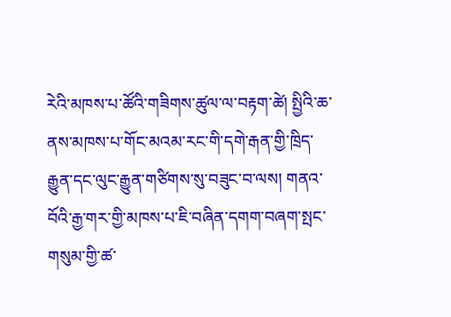རེའི་མཁས་པ་ཚོའི་གཟིགས་ཚུལ་ལ་བརྟག་ཚེ། སྤྱིའི་ཆ་ནས་མཁས་པ་གོང་མའམ་རང་གི་དགེ་རྒན་གྱི་ཁྲིད་རྒྱུན་དང་ལུང་རྒྱུན་གཙིགས་སུ་བཟུང་བ་ལས། གནའ་བོའི་རྒྱ་གར་གྱི་མཁས་པ་ཇི་བཞིན་དགག་བཞག་སྤང་གསུམ་གྱི་ཚ་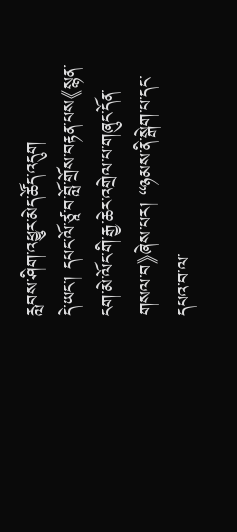རླབས་ཤིག་འཕྱུར་མེད་ཚོད་འདུག
དེ་ཡང་། དཔང་ལོ་ཙཱ་བ་བློ་གྲོས་བརྟན་པས《སྙན་ངག་མེ་ལོང་གི་རྒྱ་ཆེར་འགྲེལ་པ་གཞུང་དོན་གསལ་བ》ཞེས་པར། “ཉམས་ནི་སྒེག་པ་དང་དཔའ་བ་ལ་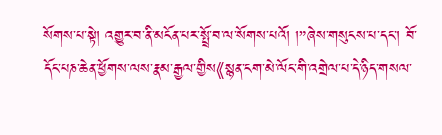སོགས་པ་སྟེ། འགྱུར་བ་ནི་མངོན་པར་སྤྲོ་བ་ལ་སོགས་པའོ། །”ཞེས་གསུངས་པ་དང་། བོ་དོང་པཎ་ཆེན་ཕྱོགས་ལས་རྣམ་རྒྱལ་གྱིས《སྙན་ངག་མེ་ལོང་གི་འགྲེལ་པ་དེ་ཉིད་གསལ་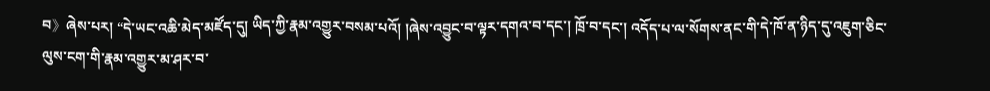བ》ཞེས་པར། “དེ་ཡང་འཆི་མེད་མཛོད་དུ། ཡིད་ཀྱི་རྣམ་འགྱུར་བསམ་པའོ། །ཞེས་འབྱུང་བ་ལྟར་དགའ་བ་དང་། ཁྲོ་བ་དང་། འདོད་པ་ལ་སོགས་ནང་གི་དེ་ཁོ་ན་ཉིད་དུ་འཇུག་ཅིང་ལུས་ངག་གི་རྣམ་འགྱུར་མ་ཤར་བ་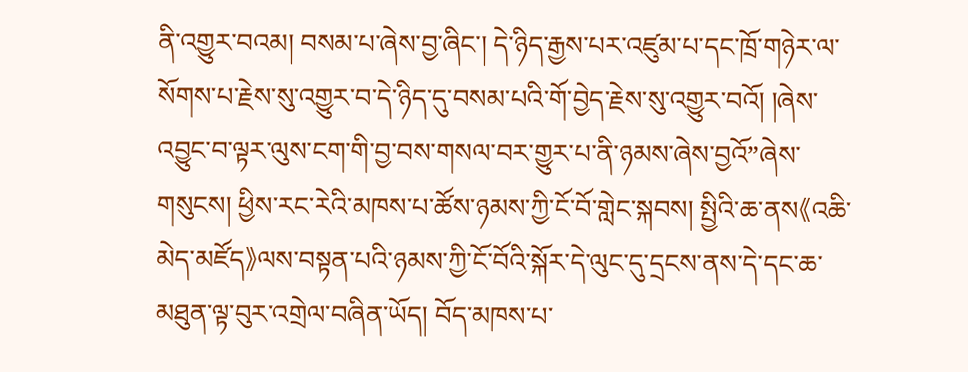ནི་འགྱུར་བའམ། བསམ་པ་ཞེས་བྱ་ཞིང་། དེ་ཉིད་རྒྱས་པར་འཛུམ་པ་དང་ཁྲོ་གཉེར་ལ་སོགས་པ་རྗེས་སུ་འགྱུར་བ་དེ་ཉིད་དུ་བསམ་པའི་གོ་བྱེད་རྗེས་སུ་འགྱུར་བའོ། །ཞེས་འབྱུང་བ་ལྟར་ལུས་ངག་གི་བྱ་བས་གསལ་བར་གྱུར་པ་ནི་ཉམས་ཞེས་བྱའོ”ཞེས་གསུངས། ཕྱིས་རང་རེའི་མཁས་པ་ཚོས་ཉམས་ཀྱི་ངོ་བོ་གླེང་སྐབས། སྤྱིའི་ཆ་ནས《འཆི་མེད་མཛོད》ལས་བསྟན་པའི་ཉམས་ཀྱི་ངོ་བོའི་སྐོར་དེ་ལུང་དུ་དྲངས་ནས་དེ་དང་ཆ་མཐུན་ལྟ་བུར་འགྲེལ་བཞིན་ཡོད། བོད་མཁས་པ་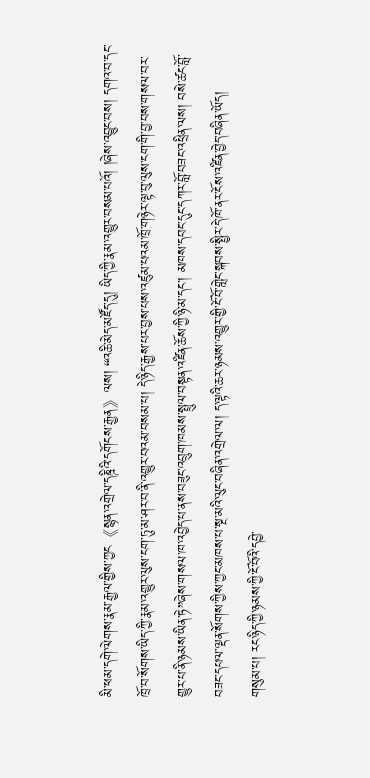མི་ཕམ་དགེ་ལེགས་རྣམ་རྒྱལ་གྱིས་ཀྱང《སྙན་འགྲེལ་དཎྜིའི་དགོངས་རྒྱན》ལས། “འཆི་མེད་མཛོད་དུ། ཡིད་ཀྱི་རྣམ་འགྱུར་བསམ་པའོ། །ཞེས་འབྱུང་བས། དགའ་བ་དང་ཁྲོ་བ་སོགས་ཡིད་ཀྱི་རྣམ་འགྱུར་ལུས་ངག་ཏུ་མ་ཤར་བ་ནི་འགྱུར་བའམ་བསམ་པ། དེ་ཉིད་རྒྱས་པར་བྱས་པས་འཛུམ་པའམ་ཁྲོ་གཉེར་ལྟ་བུ་ལུས་ངག་གི་བྱ་བས་གསལ་བར་གྱུར་པ་ནི་ཉམས་ཡིན་ཏེ”ཞེས་གསལ་ཁ་འབྱེད་པ་ནས་བཟུང་འབྲུག་ཁམས་སྤྲུལ་བསྟན་འཛིན་ཆོས་ཀྱི་ཉི་མ་དང་། མཁས་དབང་དུང་དཀར་བློ་བཟང་འཕྲིན་ལས། བསེ་ཚང་བློ་བཟང་དཔལ་ལྡན་སོགས་ཀྱིས་ཀྱང་མཁས་པ་སྔ་མའི་ལུང་བཞིན་འགྲེལ་ལ། ད་ལྟའི་ཆར་ཉམས་འགྱུར་གྱི་ངོ་བོ་གླེང་སྐབས་སྤྱིར་དེ་ཁོ་ནར་ངོས་འཛིན་བྱེད་བཞིན་ཡོད།
གསུམ་པ། རང་ཉིད་ཀྱི་ཉམས་ཀྱི་ངོ་བོའི་དབྱེ་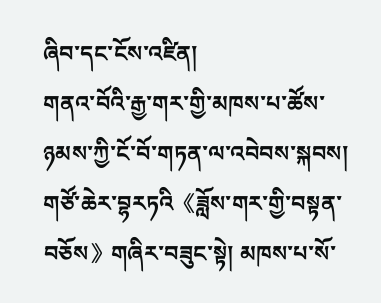ཞིབ་དང་ངོས་འཛིན།
གནའ་བོའི་རྒྱ་གར་གྱི་མཁས་པ་ཚོས་ཉམས་ཀྱི་ངོ་བོ་གཏན་ལ་འབེབས་སྐབས། གཙོ་ཆེར་བྷརཏའི《ཟློས་གར་གྱི་བསྟན་བཅོས》གཞིར་བཟུང་སྟེ། མཁས་པ་སོ་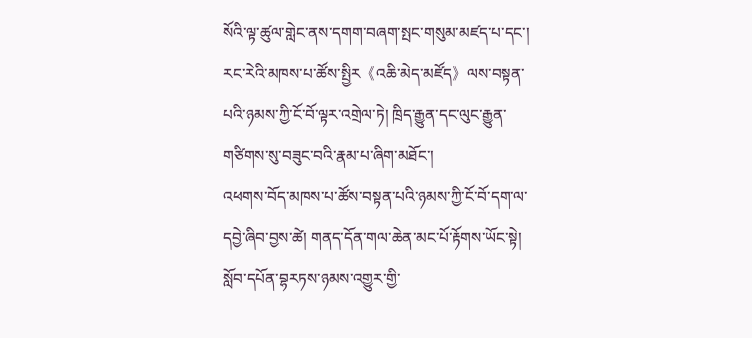སོའི་ལྟ་ཚུལ་གླེང་ནས་དགག་བཞག་སྤང་གསུམ་མཛད་པ་དང་། རང་རེའི་མཁས་པ་ཚོས་སྤྱིར《འཆི་མེད་མཛོད》ལས་བསྟན་པའི་ཉམས་ཀྱི་ངོ་བོ་ལྟར་འགྲེལ་ཏེ། ཁྲིད་རྒྱུན་དང་ལུང་རྒྱུན་གཙིགས་སུ་བཟུང་བའི་རྣམ་པ་ཞིག་མཐོང་།
འཕགས་བོད་མཁས་པ་ཚོས་བསྟན་པའི་ཉམས་ཀྱི་ངོ་བོ་དག་ལ་དབྱེ་ཞིབ་བྱས་ཚེ། གནད་དོན་གལ་ཆེན་མང་པོ་རྟོགས་ཡོང་སྟེ། སློབ་དཔོན་བྷརཏས་ཉམས་འགྱུར་གྱི་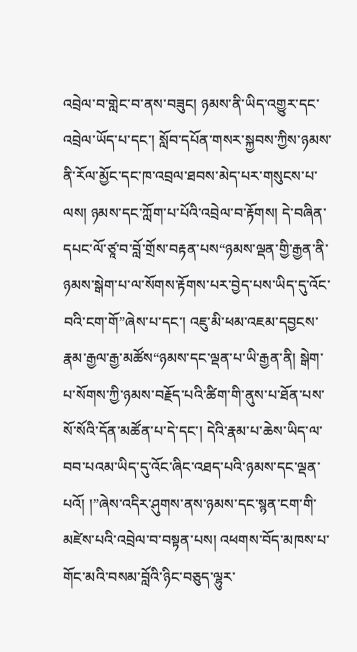འབྲེལ་བ་གླེང་བ་ནས་བཟུང། ཉམས་ནི་ཡིད་འགྱུར་དང་འབྲེལ་ཡོད་པ་དང་། སློབ་དཔོན་གསར་སྐྱབས་ཀྱིས་ཉམས་ནི་རོལ་མྱོང་དང་ཁ་འབྲལ་ཐབས་མེད་པར་གསུངས་པ་ལས། ཉམས་དང་ཀློག་པ་པོའི་འབྲེལ་བ་རྟོགས། དེ་བཞིན་དཔང་ལོ་ཙཱ་བ་བློ་གྲོས་བརྟན་པས“ཉམས་ལྡན་གྱི་རྒྱན་ནི་ཉམས་སྒེག་པ་ལ་སོགས་རྟོགས་པར་བྱེད་པས་ཡིད་དུ་འོང་བའི་ངག་གོ”ཞེས་པ་དང་། འཇུ་མི་ཕམ་འཇམ་དབྱངས་རྣམ་རྒྱལ་རྒྱ་མཚོས“ཉམས་དང་ལྡན་པ་ཡི་རྒྱན་ནི། སྒེག་པ་སོགས་ཀྱི་ཉམས་བརྗོད་པའི་ཚིག་གི་ནུས་པ་ཐོན་པས་སོ་སོའི་དོན་མཚོན་པ་དེ་དང་། དེའི་རྣམ་པ་ཆེས་ཡིད་ལ་བབ་པའམ་ཡིད་དུ་འོང་ཞིང་འཐད་པའི་ཉམས་དང་ལྡན་པའོ། །”ཞེས་འདིར་ཤུགས་ནས་ཉམས་དང་སྙན་ངག་གི་མཛེས་པའི་འབྲེལ་བ་བསྟན་པས། འཕགས་བོད་མཁས་པ་གོང་མའི་བསམ་བློའི་ཉིང་བཅུད་ལྷུར་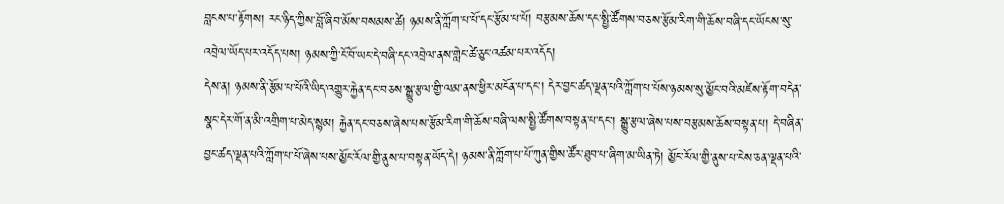བླངས་པ་རྟོགས། རང་ཉིད་ཀྱིས་བློ་ཞིབ་མོས་བསམས་ཚེ། ཉམས་ནི་ཀློག་པ་པོ་དང་རྩོམ་པ་པོ། བརྩམས་ཆོས་དང་སྤྱི་ཚོགས་བཅས་རྩོམ་རིག་གི་ཆོས་བཞི་དང་ཡོངས་སུ་འབྲེལ་ཡོད་པར་འདོད་པས། ཉམས་ཀྱི་ངོ་བོ་ཡང་དེ་བཞི་དང་འབྲེལ་ནས་གླེང་ཚེ་ཅུང་འཚམ་པར་འདོད།
དེས་ན། ཉམས་ནི་རྩོམ་པ་པོའི་ཡིད་འགྱུར་རྐྱེན་དང་བཅས་སྒྱུ་རྩལ་གྱི་ལམ་ནས་ཕྱིར་མངོན་པ་དང་། དེར་བྱང་ཚད་ལྡན་པའི་ཀློག་པ་པོས་ཉམས་སུ་མྱོང་བའི་མཛེས་རྟོག་བདེན་སྣང་དེར་གོ་ན་མི་འགྲིག་པ་མེད་སྙམ། རྐྱེན་དང་བཅས་ཞེས་པས་རྩོམ་རིག་གི་ཆོས་བཞི་ལས་སྤྱི་ཚོགས་བསྟན་པ་དང་། སྒྱུ་རྩལ་ཞེས་པས་བརྩམས་ཆོས་བསྟན་པ། དེ་བཞིན་བྱང་ཚད་ལྡན་པའི་ཀློག་པ་པོ་ཞེས་པས་མྱོང་རོལ་གྱི་ནུས་པ་བསྟན་ཡོད་དེ། ཉམས་ནི་ཀློག་པ་པོ་ཀུན་གྱིས་ཚོར་ཐུབ་པ་ཞིག་མ་ཡིན་ཏེ། མྱོང་རོལ་གྱི་ནུས་པ་ངེས་ཅན་ལྡན་པའི་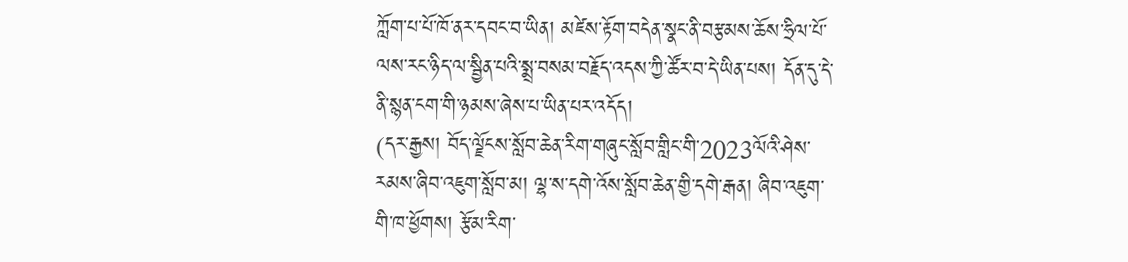ཀློག་པ་པོ་ཁོ་ནར་དབང་བ་ཡིན། མཛེས་རྟོག་བདེན་སྣང་ནི་བརྩམས་ཆོས་ཧྲིལ་པོ་ལས་རང་ཉིད་ལ་སྦྱིན་པའི་སྨྲ་བསམ་བརྗོད་འདས་ཀྱི་ཚོར་བ་དེ་ཡིན་པས། དོན་དུ་དེ་ནི་སྙན་ངག་གི་ཉམས་ཞེས་པ་ཡིན་པར་འདོད།
(དར་རྒྱས། བོད་ལྗོངས་སློབ་ཆེན་རིག་གཞུང་སློབ་གླིང་གི་2023ལོའི་ཤེས་རམས་ཞིབ་འཇུག་སློབ་མ། ལྷ་ས་དགེ་འོས་སློབ་ཆེན་གྱི་དགེ་རྒན། ཞིབ་འཇུག་གི་ཁ་ཕྱོགས། རྩོམ་རིག་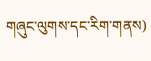གཞུང་ལུགས་དང་རིག་གནས)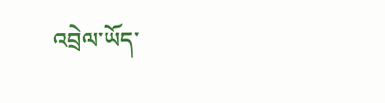འབྲེལ་ཡོད་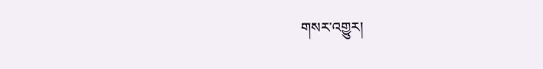གསར་འགྱུར།